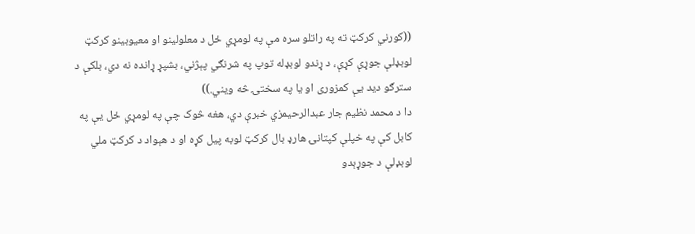((کورني کرکټ ته په راتلو سره مې په لومړي ځل د معلولینو او معیوبینو کرکټ لوبډلې جوړې کړې، د ړندو لوبډله توپ په شرنګي پېژني، بشپړ ړانده نه دي، بلکې د سترګو دید یې کمزوری او یا په سختۍ څه ویني.))
دا د محمد نظيم جار عبدالرحيمزي خبرې دي، هغه څوک چې په لومړي ځل يې په کابل کې په خپلې کپتانۍ هارډ بال کرکټ لوبه پيل کړه او د هېواد د کرکټ ملي لوبډلې د جوړېدو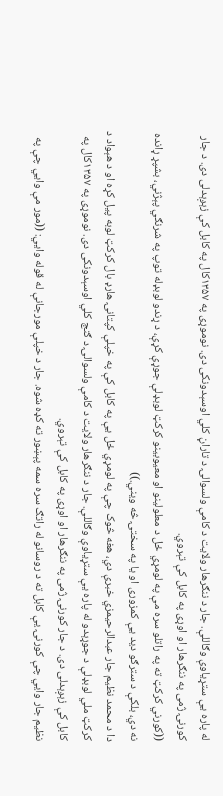له پاره يې ستړياوې وګاللې. جار د ننګرهار ولایت د کامې ولسوالۍ د تاراڼ کلي اوسېدونکی دی. نوموړی په ۱۳۵۷کال په کابل کې زېږېدلی دی. د جار کورنۍ ژمی په ننګرهار او اوړی په کابل کې تېروي.
((کورني کرکټ ته په راتلو سره مې په لومړي ځل د معلولینو او معیوبینو کرکټ لوبډلې جوړې کړې، د ړندو لوبډله توپ په شرنګي پېژني، بشپړ ړانده نه دي، بلکې د سترګو دید یې کمزوری او یا په سختۍ څه ویني.))
دا د محمد نظيم جار عبدالرحيمزي خبرې دي، هغه څوک چې په لومړي ځل يې په کابل کې په خپلې کپتانۍ هارډ بال کرکټ لوبه پيل کړه او د هېواد د کرکټ ملي لوبډلې د جوړېدو له پاره يې ستړياوې وګاللې. جار د ننګرهار ولایت د کامې ولسوالۍ د ګنج کلي اوسېدونکی دی. نوموړی په ۱۳۵۷کال په کابل کې زېږېدلی دی. د جار کورنۍ ژمی په ننګرهار او اوړی په کابل کې تېروي.
نظیم جار وايي چې کورنۍ يې کابل ته د روسانو له راتګ سره سمه پېښور ته کډه شوه. جار د خپلې مورجانې له قوله وايي: ((مور مې وايي چې په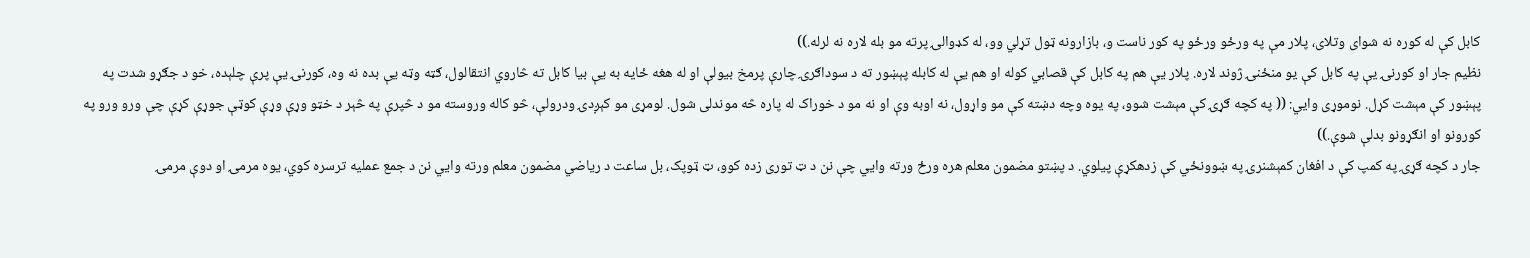کابل کې له کوره نه شوای وتلای، پلار مې په ورځو ورځو په کور ناست و، بازارونه ټول تړلي وو، له کډوالۍ پرته مو بله لاره نه لرله.))
نظيم جار او کورنۍ يې په کابل کې يو منځنۍ ژوند لاره. پلار يې هم په کابل کې قصابي کوله او هم یې له کابله پېښور ته د سوداګرۍ چارې پرمخ بیولې او له هغه ځایه به یې بیا کابل ته څاروي انتقالول، ګټه وټه يې بده نه وه، کورنۍ يې پرې چلېده، خو د جګړو شدت په پېښور کې مېشت کړل. نوموړی وايي: (( په کچه ګړۍ کې مېشت شوو، په يوه وچه دښته کې مو واړول، نه اوبه وې او نه مو د خوراک له پاره څه موندلی شول. لومړی مو کېږدۍ ودرولې، څو کاله وروسته مو د څپرې په څېر د خټو وړې وړې کوټې جوړې کړې چې ورو ورو په کورونو او انګړونو بدلې شوې.))
جار د کچه ګړۍ په کمپ کې د افغان کمېشنرۍ په ښوونځي کې زدهکړې پيلوي. د پښتو مضمون معلم هره ورځ ورته وايي چې نن د ټ توری زده کوو، ټ ټوپک، بل ساعت د رياضي مضمون معلم ورته وايي نن د جمع عمليه ترسره کوي، يوه مرمۍ او دوې مرمۍ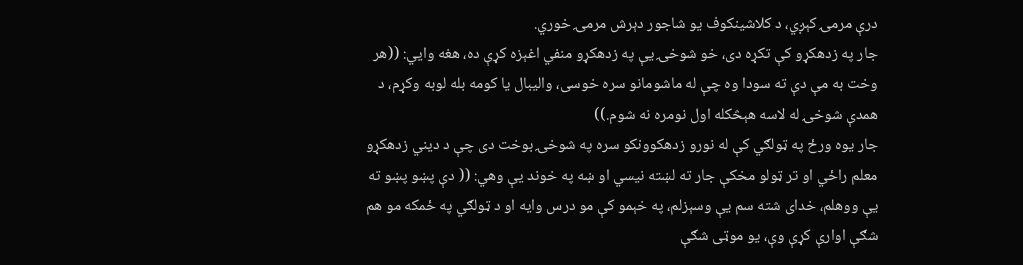درې مرمۍ کېږي، د کلاشينکوف يو شاجور دېرش مرمۍ خوري.
جار په زدهکړو کې تکړه دی، خو شوخۍ يې په زدهکړو منفي اغېزه کړې ده، هغه وايي: ((هر وخت به مې دې ته سودا وه چې له ماشومانو سره خوسی، واليبال يا کومه بله لوبه وکړم، د همدې شوخۍ له لاسه هېڅکله اول نومره نه شوم.))
جار يوه ورځ په ټولګي کې له نورو زدهکوونکو سره په شوخۍ بوخت دی چې د ديني زدهکړو معلم راځي او تر ټولو مخکې جار ته لښته نيسي او ښه په خوند يې وهي: (( دې پښو پښو ته يې ووهلم، خدای شته سم يې وسېزلم، په خېمو کې مو درس وايه او د ټولګي په ځمکه مو هم شګې اوارې کړې وې، يو موټی شګې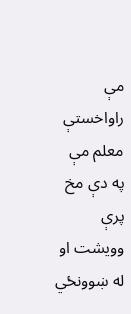مې راواخستې معلم مې په دې مخ پرې وويشت او له ښوونځي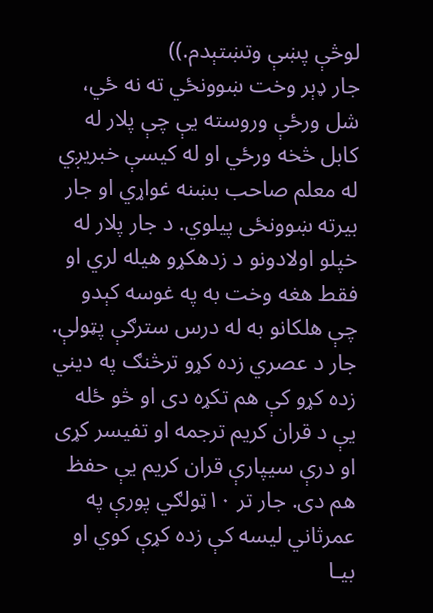لوڅې پښې وتښتېدم.))
جار ډېر وخت ښوونځي ته نه ځي، شل ورځې وروسته يې چې پلار له کابل څخه ورځي او له کیسې خبریږي له معلم صاحب بښنه غواړي او جار بیرته ښوونځی پیلوي. د جار پلار له خپلو اولادونو د زدهکړو هيله لري او فقط هغه وخت به په غوسه کېدو چې هلکانو به له درس سترګې پټولې. جار د عصري زده کړو ترڅنګ په دیني زده کړو کې هم تکړه دی او څو ځله یې د قران کریم ترجمه او تفیسر کړی او درې سیپارې قران کریم یې حفظ هم دی. جار تر ۱۰ټولګي پورې په عمرثاني ليسه کې زده کړې کوي او بیـا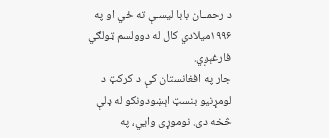د رحمــان بابا ليسـې ته ځي او په ۱۹۹۶ميلادي کال له دوولسم ټولګي فارغېږي.
جار په افغانستان کې د کرکټ د لومړنیو بنسټ اېښودونکو له ډلې څخه دی. نوموړی وايي، په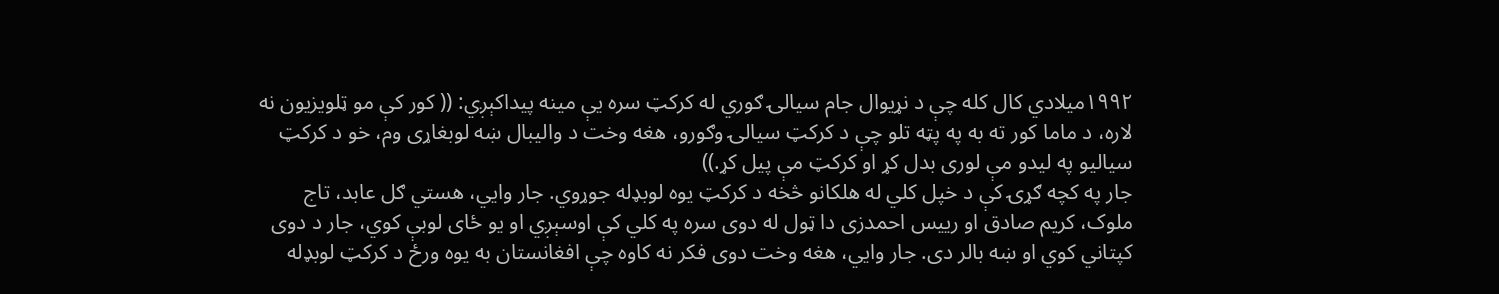۱۹۹۲ميلادي کال کله چې د نړيوال جام سيالۍ ګوري له کرکټ سره يې مينه پيداکېږي: (( کور کې مو ټلويزيون نه لاره، د ماما کور ته به په پټه تلو چې د کرکټ سيالۍ وګورو، هغه وخت د واليبال ښه لوبغاړی وم، خو د کرکټ سياليو په ليدو مې لوری بدل کړ او کرکټ مې پيل کړ.))
جار په کچه ګړۍ کې د خپل کلي له هلکانو څخه د کرکټ یوه لوبډله جوړوي. جار وايي، هستي ګل عابد، تاج ملوک، کريم صادق او رييس احمدزی دا ټول له دوی سره په کلي کې اوسېږي او يو ځای لوبې کوي، جار د دوی کپتاني کوي او ښه بالر دی. جار وايي، هغه وخت دوی فکر نه کاوه چې افغانستان به يوه ورځ د کرکټ لوبډله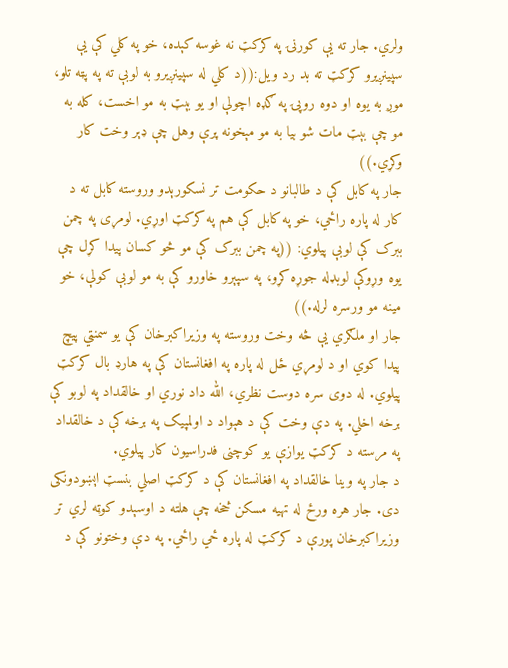ولري. جار ته یې کورنۍ په کرکټ نه غوسه کېده، خو په کلي کې یې سپينږيرو کرکټ ته بد رد ويل:((د کلي له سپينږيرو به لوبې ته په پټه تلو، موږ به يوه او دوه روپۍ په ګډه اچولې او يو بېټ به مو اخست، کله به مو چې بېټ مات شو بیا به مو مېخونه پرې وهل چې ډېر وخت کار وکړي.))
جار په کابل کې د طالبانو د حکومت تر نسکورېدو وروسته کابل ته د کار له پاره راځي، خو په کابل کې هم په کرکټ اوړي. لومړی په چمن ببرک کې لوبې پيلوي: ((په چمن ببرک کې مو څو کسان پيدا کړل چې يوه وړوکې لوبډله جوړه کړو، په سپېرو خاورو کې به مو لوبې کولې، خو مينه مو ورسره لرله.))
جار او ملګري يې څه وخت وروسته په وزيراکبرخان کې يو سمنټي پيچ پيدا کوي او د لومړي ځل له پاره په افغانستان کې په هارډ بال کرکټ پيلوي. له دوی سره دوست نظري، الله داد نوري او خالقداد په لوبو کې برخه اخلي. په دې وخت کې د هېواد د اولمپيک په برخه کې د خالقداد په مرسته د کرکټ يوازې يو کوچنی فدراسيون کار پيلوي.
د جار په وينا خالقداد په افغانستان کې د کرکټ اصلي بنسټ اېښودونکی دی. جار هره ورځ له تهیه مسکن څخه چې هلته د اوسېدو کوټه لري تر وزيراکبرخان پورې د کرکټ له پاره ځي راځي. په دې وختونو کې د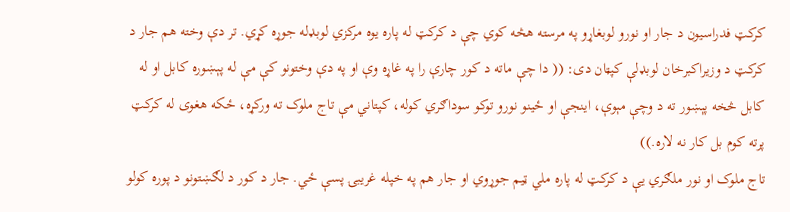کرکټ فدراسيون د جار او نورو لوبغاړو په مرسته هڅه کوي چې د کرکټ له پاره يوه مرکزي لوبډله جوړه کړي. تر دې وخته هم جار د کرکټ د وزيراکبرخان لوبډلې کپټان دی: (( دا چې ماته د کور چارې را په غاړه وې او په دې وختونو کې مې له پېښوره کابل او له کابل څخه پېښور ته د وچې مېوې، اینجې او ځينو نورو توکو سوداګري کوله، کپتاني مې تاج ملوک ته ورکړه، ځکه هغوی له کرکټ پرته کوم بل کار نه لاره.))
تاج ملوک او نور ملګري يې د کرکټ له پاره ملي ټيم جوړوي او جار هم په خپله غريبۍ پسې ځي. جار د کور د لګښتونو د پوره کولو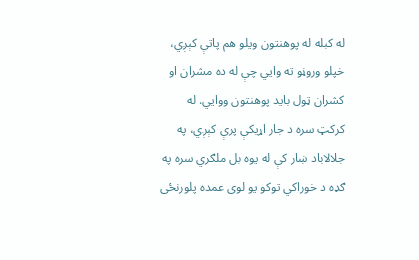له کبله له پوهنتون ويلو هم پاتې کېږي، خپلو وروڼو ته وايي چې له ده مشران او کشران ټول بايد پوهنتون ووايي. له کرکټ سره د جار اړيکې پرې کېږي، په جلالاباد ښار کې له يوه بل ملګري سره په ګډه د خوراکي توکو يو لوی عمده پلورنځی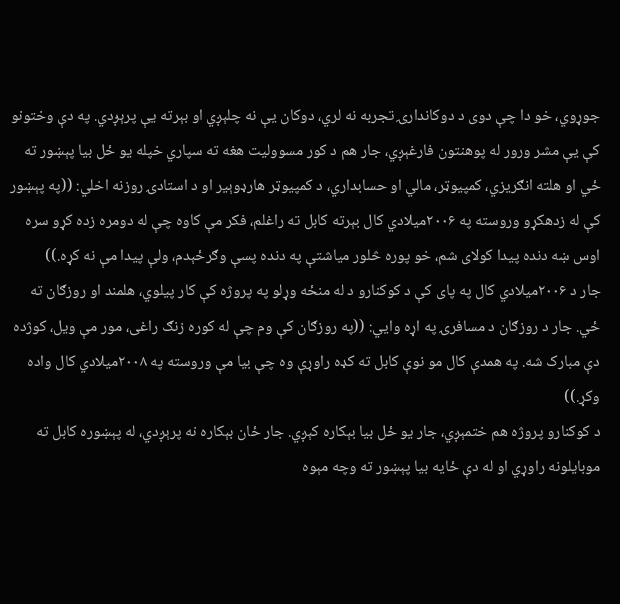جوړوي، خو دا چې دوی د دوکاندارۍ تجربه نه لري، دوکان يې نه چلېږي او بېرته يې پرېږدي. په دې وختونو کې يې مشر ورور له پوهنتون فارغېږي، جار هم د کور مسووليت هغه ته سپاري خپله يو ځل بيا پېښور ته ځي او هلته انګريزي، کمپيوټر، مالي او حسابداري، د کمپيوټر هارډوېیر او د استادۍ روزنه اخلي: ((په پېښور کې له زدهکړو وروسته په ۲۰۰۶ميلادي کال بېرته کابل ته راغلم، فکر مې کاوه چې له دومره زده کړو سره اوس ښه دنده پیدا کولای شم، خو پوره څلور مياشتې په دنده پسې وګرځېدم، ولې پيدا مې نه کړه.))
جار د ۲۰۰۶ميلادي کال په پای کې د کوکنارو د له منځه وړلو په پروژه کې کار پيلوي، هلمند او روزګان ته ځي. جار د روزګان د مسافرۍ په اړه وايي: ((په روزګان کې وم چې له کوره زنګ راغی، مور مې ويل، کوژده دې مبارک شه. په همدې کال مو نوې کابل ته کډه راوړې وه چې بیا مې وروسته په ۲۰۰۸ميلادي کال واده وکړ.))
د کوکنارو پروژه هم ختمېږي، جار يو ځل بيا بېکاره کېږي. جار ځان بېکاره نه پرېږدي، له پېښوره کابل ته موبايلونه راوړي او له دې ځایه بيا پېښور ته وچه مېوه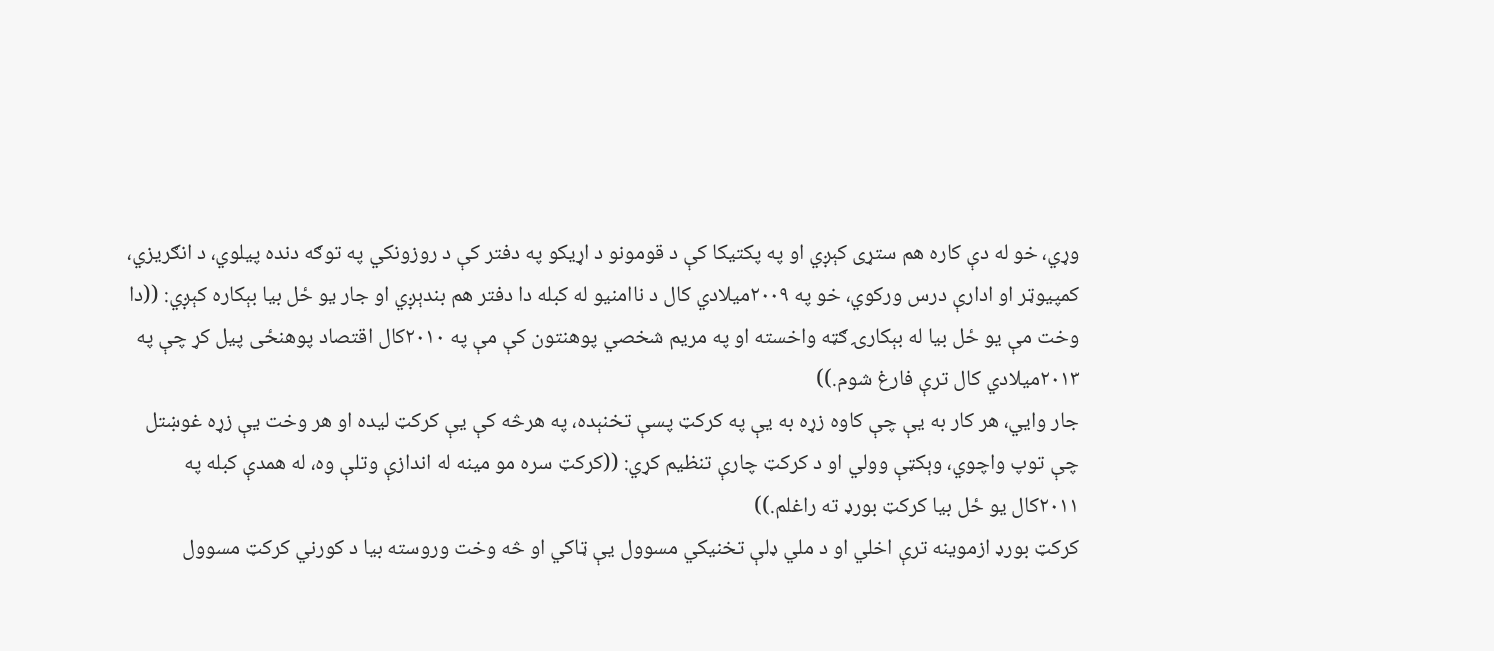وړي، خو له دې کاره هم ستړی کېږي او په پکتيکا کې د قومونو د اړيکو په دفتر کې د روزونکي په توګه دنده پيلوي، د انګريزي، کمپيوټر او ادارې درس ورکوي، خو په ۲۰۰۹ميلادي کال د ناامنيو له کبله دا دفتر هم بندېږي او جار يو ځل بيا بېکاره کېږي: ((دا وخت مې يو ځل بيا له بېکارۍ ګټه واخسته او په مریم شخصي پوهنتون کې مې په ۲۰۱۰کال اقتصاد پوهنځی پيل کړ چې په ۲۰۱۳ميلادي کال ترې فارغ شوم.))
جار وايي، هر کار به يې چې کاوه زړه به يې په کرکټ پسې تخنېده، په هرڅه کې يې کرکټ ليده او هر وخت يې زړه غوښتل چې توپ واچوي، وېکټې وولي او د کرکټ چارې تنظيم کړي: ((کرکټ سره مو مينه له اندازې وتلې وه، له همدې کبله په ۲۰۱۱کال يو ځل بيا کرکټ بورډ ته راغلم.))
کرکټ بورډ ازموينه ترې اخلي او د ملي ډلې تخنيکي مسوول يې ټاکي او څه وخت وروسته بيا د کورني کرکټ مسوول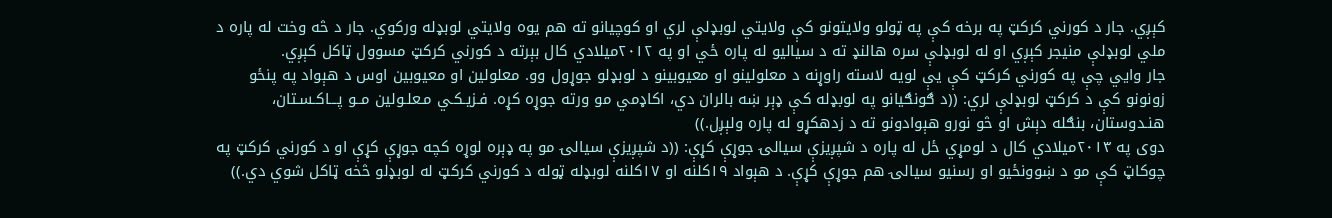کېږي. جار د کورني کرکټ په برخه کې په ټولو ولايتونو کې ولايتي لوبډلې لري او کوچيانو ته هم يوه ولايتي لوبډله ورکوي. جار د څه وخت له پاره د ملي لوبډلې منیجر کېږي او له لوبډلې سره هالنډ ته د سياليو له پاره ځي او په ۲۰۱۲ميلادي کال بېرته د کورني کرکټ مسوول ټاکل کېږي.
جار وايي چې په کورني کرکټ کې یې لويه لاسته راوړنه د معلولینو او معیوبینو د لوبډلو جوړول وو. معلولین او معیوبین اوس د هېواد په پنځو زونونو کې د کرکټ لوبډلې لري: ((د ګونګيانو په لوبډله کې ډېر ښه بالران دي، اکاډمي مو ورته جوړه کړه. فـزیـکـي مـعلـولين مــو پـــاکـسـتان، هنـدوستان، بنګله دېش او څو نورو هېوادونو ته د زدهکړو له پاره ولېږل.))
دوی په ۲۰۱۳ميلادي کال د لومړي ځل له پاره د شپږيزې سيالۍ جوړې کړې: ((د شپږيزې سيالۍ مو په ډېره لوړه کچه جوړې کړې او د کورني کرکټ په چوکاټ کې مو د ښوونځيو او رسنيو سيالۍ هم جوړې کړې. د هېواد ۱۹کلنه او ۱۷کلنه لوبډله ټوله د کورني کرکټ له لوبډلو څخه ټاکل شوي دي.))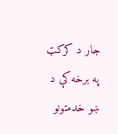جار د کرکټ په برخه کې د ښو خدمتونو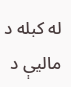له کبله د ماليې د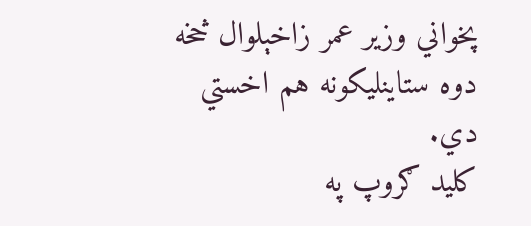پخواني وزير عمر زاخېلوال څخه دوه ستاينليکونه هم اخستي دي.
کلید ګروپ په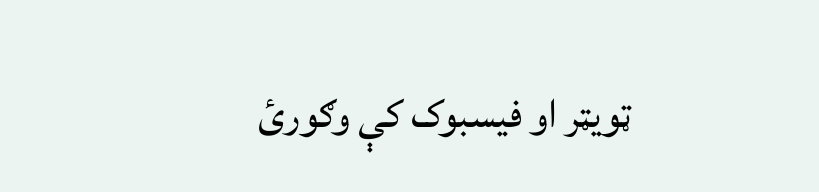ټویټر او فیسبوک کې وګورئ